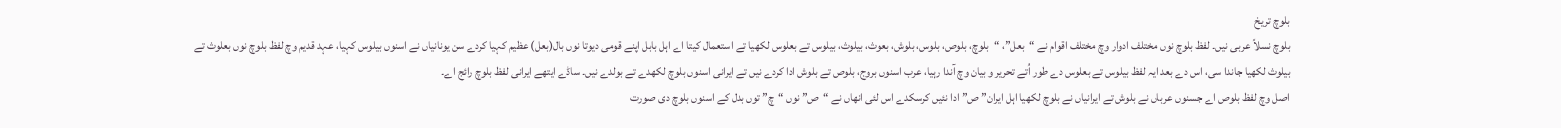بلوچ تریخ
بلوچ نسلاً عربی نيں۔ لفظ بلوچ نوں مختلف ادوار وچ مختلف اقوام نے “بعل”، “بلوچ، بلوص، بلوس، بلوش، بعوث، بیلوث، بیلوس تے بعلوس لکھیا تے استعمال کيتا اے اہل بابل اپنے قومی دیوتا نوں بال(بعل) عظیم کہیا کردے سن یونانیاں نے اسنوں بیلوس کہیا، عہد قدیم وچ لفظ بلوچ نوں بعلوث تے بیلوث لکھیا جاندا سی، اس دے بعد ایہ لفظ بیلوس تے بعلوس دے طور اُتے تحریر و بیان وچ آندا رہیا، عرب اسنوں بروج، بلوص تے بلوش ادا کردے نيں تے ایرانی اسنوں بلوچ لکھدے تے بولدے نيں۔ ساڈے ایتھے ایرانی لفظ بلوچ رائج اے۔
اصل وچ لفظ بلوص اے جسنوں عرباں نے بلوش تے ایرانیاں نے بلوچ لکھیا اہل ایران” ص” ادا نئيں کرسکدے اس لئی انھاں نے “ص” نوں “چ” توں بدل کے اسنوں بلوچ دی صورت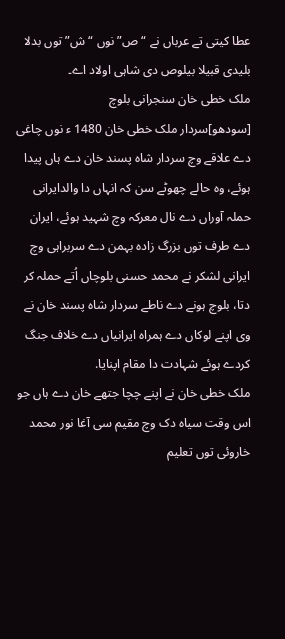عطا کيتی تے عرباں نے “ص” نوں “ش” توں بدلا بلیدی قبیلا بیلوص دی شاہی اولاد اے۔
ملک خطی خان سنجرانی بلوچ
[سودھو]سردار ملک خطی خان 1480 ء نوں چاغی دے علاقے وچ سردار شاه پسند خان دے ہاں پیدا ہوئے، وه حالے چھوٹے سن کہ انہاں دا والدایرانی حملہ آوراں دے نال معرکہ وچ شہید ہوئے، ایران دے طرف توں بزرگ زاده بہمن دے سربراہی وچ ایرانی لشکر نے محمد حسنی بلوچاں اُتے حملہ کر دتا، بلوچ ہونے دے ناطے سردار شاه پسند خان نے وی اپنے لوکاں دے ہمراه ایرانیاں دے خلاف جنگ کردے ہوئے شہادت دا مقام اپنایا.
ملک خطی خان نے اپنے چچا جتھے خان دے ہاں جو اس وقت سیاه دک وچ مقیم سی آغا نور محمد خاروئی توں تعلیم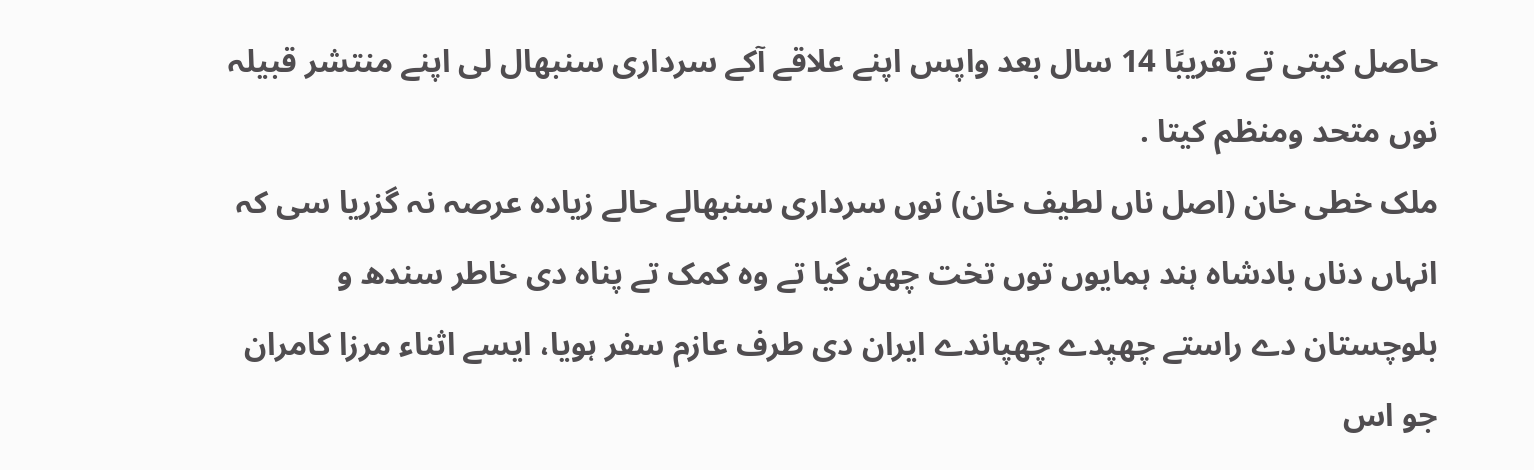حاصل کيتی تے تقریبًا 14 سال بعد واپس اپنے علاقے آکے سرداری سنبھال لی اپنے منتشر قبیلہ نوں متحد ومنظم کيتا .
ملک خطی خان (اصل ناں لطیف خان) نوں سرداری سنبھالے حالے زیاده عرصہ نہ گزریا سی کہ انہاں دناں بادشاه ہند ہمایوں توں تخت چھن گیا تے وه کمک تے پناه دی خاطر سندھ و بلوچستان دے راستے چھپدے چھپاندے ایران دی طرف عازم سفر ہويا، ايسے اثناء مرزا کامران جو اس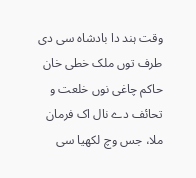وقت ہند دا بادشاه سی دی طرف توں ملک خطی خان حاکم چاغی نوں خلعت و تحائف دے نال اک فرمان ملا، جس وچ لکھیا سی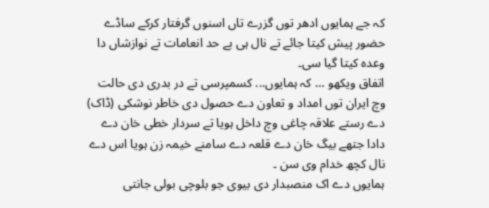کہ جے ہمایوں ادھر توں گزرے تاں اسنوں گرفتار کرکے ساڈے حضور پیش کيتا جائے تے نال ہی بے حد انعامات تے نوازشاں دا وعده کيتا گیا سی۔
اتفاق ویکھو … کہ ہمایوں... کسمپرسی تے در بدری دی حالت وچ ایران توں امداد و تعاون دے حصول دی خاطر نوشکی (ڈاک) دے رستے علاقہ چاغی وچ داخل ہويا تے سردار خطی خان دے دادا جتھے بیگ خان دے قلعہ دے سامنے خیمہ زن ہويا اس دے نال کچھ خدام وی سن ۔
ہمایوں دے اک منصبدار دی بیوی جو بلوچی بولی جانتی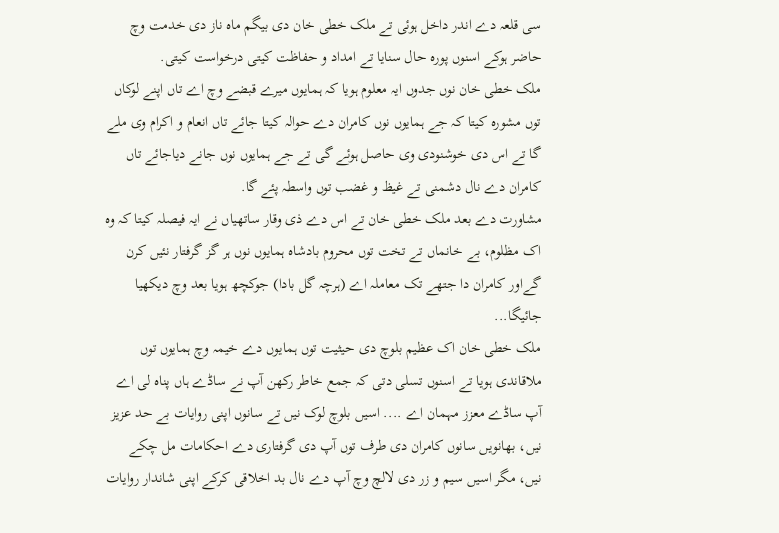سی قلعہ دے اندر داخل ہوئی تے ملک خطی خان دی بیگم ماه ناز دی خدمت وچ حاضر ہوکے اسنوں پوره حال سنایا تے امداد و حفاظت کيتی درخواست کيتی.
ملک خطی خان نوں جدوں ایہ معلوم ہويا کہ ہمایوں میرے قبضے وچ اے تاں اپنے لوکاں توں مشوره کيتا کہ جے ہمایوں نوں کامران دے حوالہ کيتا جائے تاں انعام و اکرام وی ملے گا تے اس دی خوشنودی وی حاصل ہوئے گی تے جے ہمایوں نوں جانے دیاجائے تاں کامران دے نال دشمنی تے غیظ و غضب توں واسطہ پئے گا.
مشاورت دے بعد ملک خطی خان تے اس دے ذی وقار ساتھیاں نے ایہ فیصلہ کيتا کہ وه اک مظلوم، بے خانماں تے تخت توں محروم بادشاه ہمایوں نوں ہر گز گرفتار نئيں کرن گےاور کامران دا جتھے تک معاملہ اے (ہرچہ گل بادا) جوکچھ ہويا بعد وچ دیکھیا جائیگا...
ملک خطی خان اک عظیم بلوچ دی حیثیت توں ہمایوں دے خیمہ وچ ہمایوں توں ملاقاندی ہويا تے اسنوں تسلی دتی کہ جمع خاطر رکھن آپ نے ساڈے ہاں پناه لی اے آپ ساڈے معزز مہمان اے .... اسيں بلوچ لوک نيں تے سانوں اپنی روایات بے حد عزیز نيں، بھانويں سانوں کامران دی طرف توں آپ دی گرفتاری دے احکامات مل چکے نيں، مگر اسيں سیم و زر دی لالچ وچ آپ دے نال بد اخلاقی کرکے اپنی شاندار روایات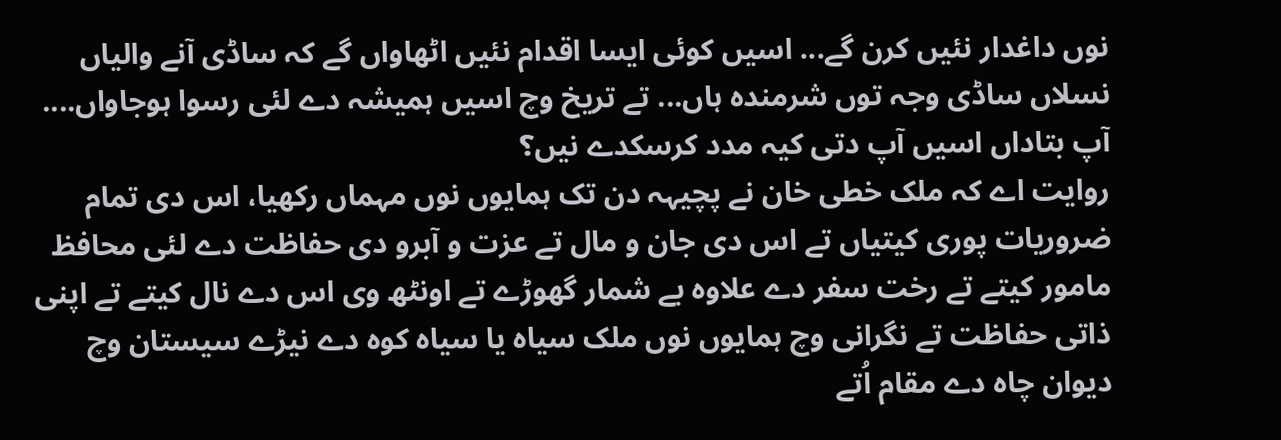نوں داغدار نئيں کرن گے... اسيں کوئی ایسا اقدام نئيں اٹھاواں گے کہ ساڈی آنے والیاں نسلاں ساڈی وجہ توں شرمنده ہاں... تے تریخ وچ اسيں ہمیشہ دے لئی رسوا ہوجاواں.... آپ بتاداں اسيں آپ دتی کیہ مدد کرسکدے نيں؟
روایت اے کہ ملک خطی خان نے پچیہہ دن تک ہمایوں نوں مہماں رکھیا، اس دی تمام ضروریات پوری کيتياں تے اس دی جان و مال تے عزت و آبرو دی حفاظت دے لئی محافظ مامور کیتے تے رخت سفر دے علاوه بے شمار گھوڑے تے اونٹھ وی اس دے نال کیتے تے اپنی ذاتی حفاظت تے نگرانی وچ ہمایوں نوں ملک سیاه یا سیاه کوه دے نیڑے سیستان وچ دیوان چاه دے مقام اُتے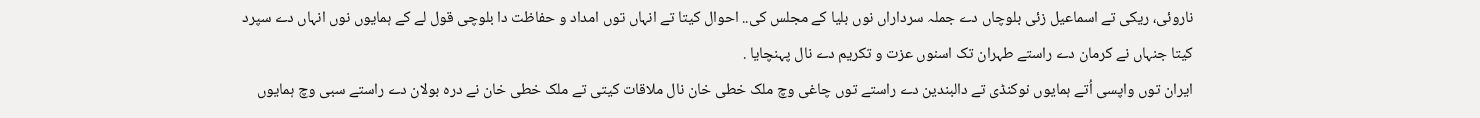ناروئی، ریکی تے اسماعیل زئی بلوچاں دے جملہ سرداراں نوں بلیا کے مجلس کی.. احوال کيتا تے انہاں توں امداد و حفاظت دا بلوچی قول لے کے ہمایوں نوں انہاں دے سپرد کيتا جنہاں نے کرمان دے راستے طہران تک اسنوں عزت و تکریم دے نال پہنچایا .
ایران توں واپسی اُتے ہمایوں نوکنڈی تے دالبندین دے راستے توں چاغی وچ ملک خطی خان نال ملاقات کيتی تے ملک خطی خان نے دره بولان دے راستے سبی وچ ہمایوں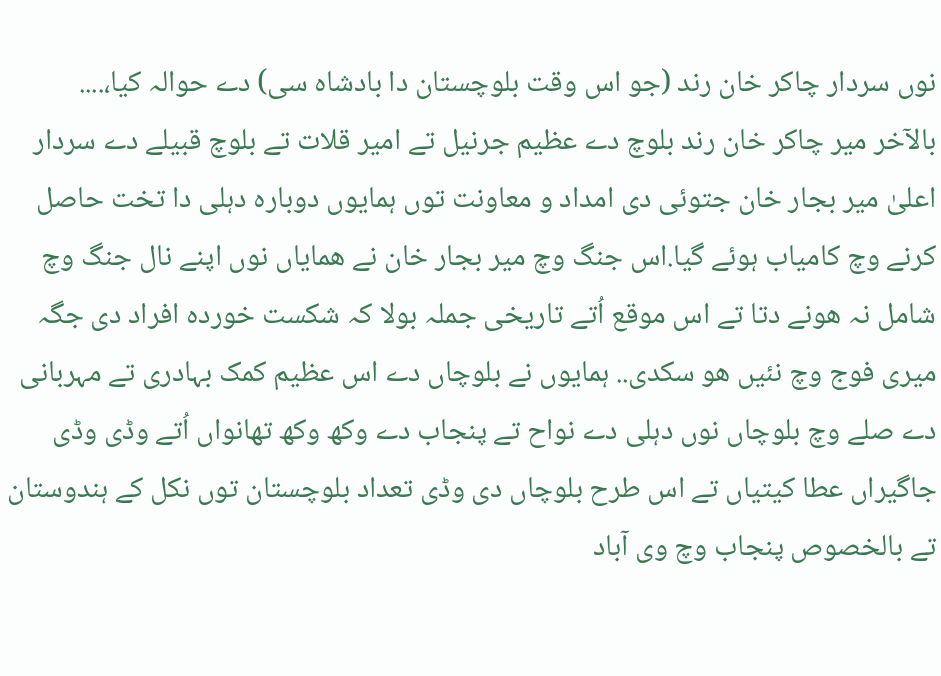نوں سردار چاکر خان رند (جو اس وقت بلوچستان دا بادشاه سی) دے حوالہ کیا،....
بالآخر میر چاکر خان رند بلوچ دے عظیم جرنیل تے امیر قلات تے بلوچ قبیلے دے سردار اعلیٰ میر بجار خان جتوئی دی امداد و معاونت توں ہمایوں دوباره دہلی دا تخت حاصل کرنے وچ کامیاب ہوئے گیا.اس جنگ وچ میر بجار خان نے ھمایاں نوں اپنے نال جنگ وچ شامل نہ ھونے دتا تے اس موقع اُتے تاریخی جملہ بولا کہ شکست خوردہ افراد دی جگہ میری فوج وچ نئيں ھو سکدی.. ہمایوں نے بلوچاں دے اس عظیم کمک بہادری تے مہربانی دے صلے وچ بلوچاں نوں دہلی دے نواح تے پنجاب دے وکھ وکھ تھانواں اُتے وڈی وڈی جاگیراں عطا کيتياں تے اس طرح بلوچاں دی وڈی تعداد بلوچستان توں نکل کے ہندوستان تے بالخصوص پنجاب وچ وی آباد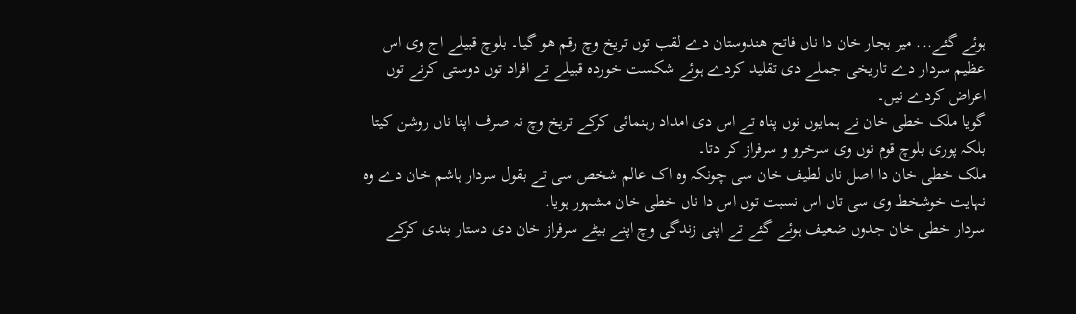ہوئے گئے... میر بجار خان دا ناں فاتح ھندوستان دے لقب توں تریخ وچ رقم ھو گیا۔ بلوچ قبیلے اج وی اس عظیم سردار دے تاریخی جملے دی تقلید کردے ہوئے شکست خوردہ قبیلے تے افراد توں دوستی کرنے توں اعراض کردے نيں۔
گویا ملک خطی خان نے ہمایوں نوں پناه تے اس دی امداد رہنمائی کرکے تریخ وچ نہ صرف اپنا ناں روشن کيتا بلکہ پوری بلوچ قوم نوں وی سرخرو و سرفراز کر دتا۔
ملک خطی خان دا اصل ناں لطیف خان سی چونکہ وه اک عالم شخص سی تے بقول سردار ہاشم خان دے وه نہایت خوشخط وی سی تاں اس نسبت توں اس دا ناں خطی خان مشہور ہويا.
سردار خطی خان جدوں ضعیف ہوئے گئے تے اپنی زندگی وچ اپنے بیٹے سرفراز خان دی دستار بندی کرکے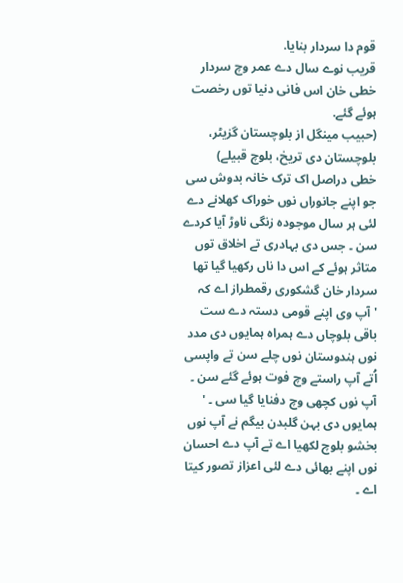قوم دا سردار بنایا.
قریب نوے سال دے عمر وچ سردار خطی خان اس فانی دنیا توں رخصت ہوئے گئے.
(حبیب مینگل از بلوچستان گزیٹر، بلوچستان دی تریخ، بلوچ قبیلے)
خطی دراصل اک ترک خانہ بدوش سی جو اپنے جانوراں نوں خوراک کھلانے دے لئی ہر سال موجودہ زنگی ناوڑ آیا کردے سن ۔ جس دی بہادری تے اخلاق توں متاثر ہوئے کے اس دا ناں رکھیا گیا تھا
سردار خان گشکوری رقمطراز اے کہ 'آپ وی اپنے قومی دستہ دے ست باقی بلوچاں دے ہمراہ ہمایوں دی مدد نوں ہندوستان نوں چلے سن تے واپسی اُتے آپ راستے وچ فوت ہوئے گئے سن ۔ آپ نوں کچھی وچ دفنایا گیا سی ۔ ' ہمایوں دی بہن گلبدن بیگم نے آپ نوں بخشو بلوچ لکھیا اے تے آپ دے احسان نوں اپنے بھائی دے لئی اعزاز تصور کيتا اے ۔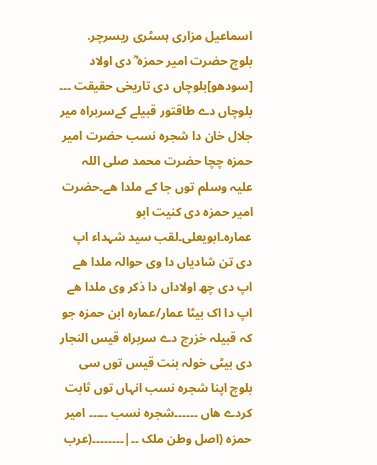اسماعیل مزاری ہسٹری ریسرچر.
بلوچ حضرت امیر حمزہ ؓ دی اولاد
[سودھو]بلوچاں دی تاریخی حقیقت ۔۔۔ بلوچاں دے طاقتور قبیلے کےسربراہ میر جلال خان دا شجرہ نسب حضرت امیر حمزہ چچا حضرت محمد صلی اللہ علیہ وسلم توں جا کے ملدا ھے۔حضرت امیر حمزہ دی کنیت ابو عمارہ۔ابویعلی۔لقب سید شہداء اپ دی تن شادیاں دا وی حوالہ ملدا ھے اپ دی چھ اولاداں دا ذکر وی ملدا ھے اپ دا اک بیٹا عمار/عمارہ ابن حمزہ جو کہ قبیلہ خزرج دے سربراہ قیس النجار دی بیٹی خولہ بنت قیس توں سی بلوچ اپنا شجرہ نسب انہاں توں ثابت کردے ھاں ۔۔۔۔۔۔شجرہ نسب ۔۔۔۔۔ امیر حمزہ (اصل وطن ملک ۔۔|۔۔۔۔۔۔۔۔(عرب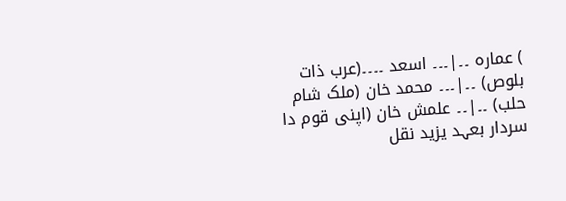) عمارہ ۔۔|۔۔۔ اسعد ۔۔۔۔(عرب ذات بلوص) ۔۔|۔۔۔ محمد خان (ملک شام حلب) ۔۔|۔۔ علمش خان (اپنی قوم دا سردار بعہد یزید نقل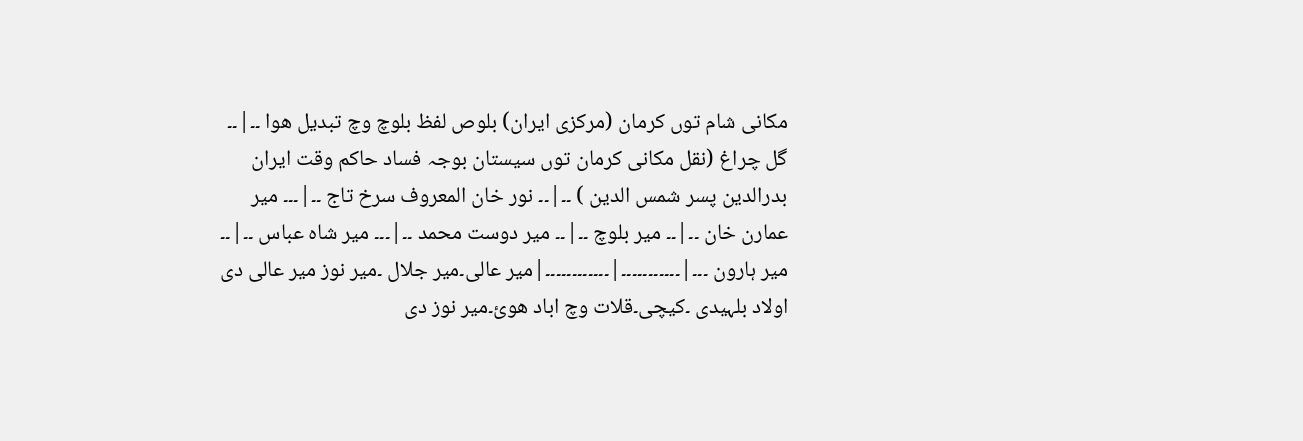مکانی شام توں کرمان (مرکزی ایران) بلوص لفظ بلوچ وچ تبدیل ھوا ۔۔|۔۔ گل چراغ (نقل مکانی کرمان توں سیستان بوجہ فساد حاکم وقت ایران بدرالدین پسر شمس الدین ) ۔۔|۔۔ نور خان المعروف سرخ تاج ۔۔|۔۔۔ میر عمارن خان ۔۔|۔۔ میر بلوچ ۔۔|۔۔ میر دوست محمد ۔۔|۔۔۔ میر شاہ عباس ۔۔|۔۔ میر ہارون ۔۔۔|۔۔۔۔۔۔۔۔۔۔۔|۔۔۔۔۔۔۔۔۔۔۔۔|میر عالی۔میر جلال ۔میر نوز میر عالی دی اولاد بلہیدی ۔کیچی۔قلات وچ اباد ھوئ۔میر نوز دی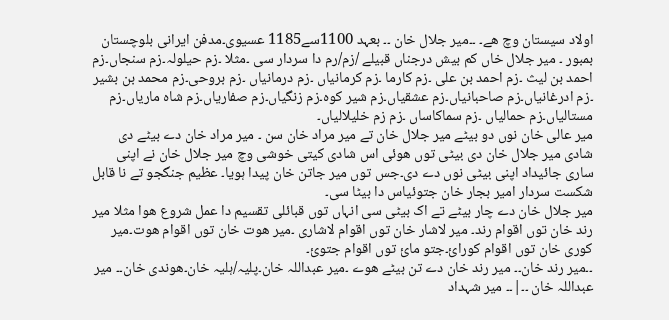اولاد سیستان وچ ھے۔ ۔۔میر جلال خان ۔۔ بعہد 1100سے1185 عسیوی۔مدفن ایرانی بلوچستان بمبور ۔ میر جلال خاں کم بیش درجناں قبیلے /زم/رم دا سردار سی ۔مثلا ۔زم حیلولہ۔زم سنجاں۔زم احمد بن لیث ۔زم احمد بن علی ۔زم کارما ۔زم کرمانیاں ۔زم درمانیاں ۔زم بروحی۔زم محمد بن بشیر ۔زم ادرغانیاں۔زم صاحبانیاں۔زم عشقیاں۔زم شیر کوہ۔زم زنگیاں۔زم صفاریاں۔زم شاہ ماریاں۔زم مستالیاں۔زم حمالیاں ۔زم سماکاساں ۔زم زم خلیلالیاں۔
میر عالی خان نوں دو بیٹے میر جلال خان تے میر مراد خان سن ۔ میر مراد خان دے بیٹے دی شادی میر جلال خان دی بیٹی توں ھوئی اس شادی کيتی خوشی وچ میر جلال خان نے اپنی ساری جائیداد اپنی بیٹی نوں دے دی۔جس توں میر جاتن خان پیدا ہويا۔ عظیم جنگجو تے نا قابل شکست سردار امیر بجار خان جتوئیاس دا بیٹا سی۔
میر جلال خان دے چار بیٹے تے اک بیٹی سی انہاں توں قبائلی تقسیم دا عمل شروع ھوا مثلا میر رند خان توں اقوام رند۔ میر لاشار خان توں اقوام لاشاری ۔میر ھوت خان توں اقوام ھوت۔میر کوری خان توں اقوام کورائ۔جتو مائ توں اقوام جتوئ۔
۔۔میر رند خان۔۔ میر رند خان دے تن بیٹے ھوے ۔میر عبداللہ خان۔پلیہ/ہلیہ خان۔ھوندی خان۔۔ میر عبداللہ خان ۔۔|۔۔ میر شہداد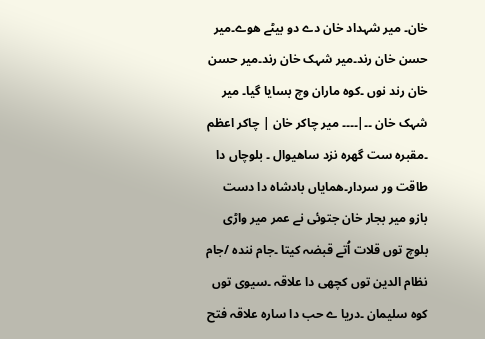خان۔ میر شہداد خان دے دو بیٹے ھوے۔میر حسن خان رند۔میر شہک خان رند۔میر حسن خان رند نوں ۔کوہ ماران وچ بسایا گیا۔ میر شہک خان ۔۔|۔۔۔۔ میر چاکر خان | چاکر اعظم ۔مقبرہ ست گھرہ نزد ساھیوال ۔ بلوچاں دا طاقت ور سردار۔ھمایاں بادشاہ دا دست بازو میر بجار خان جتوئی نے عمر میر واڑی بلوچ توں قلات اُتے قبضہ کيتا ۔جام نندہ /جام نظام الدین توں کچھی دا علاقہ ۔سیوی توں کوہ سلیمان ۔دریا ے حب دا سارہ علاقہ فتح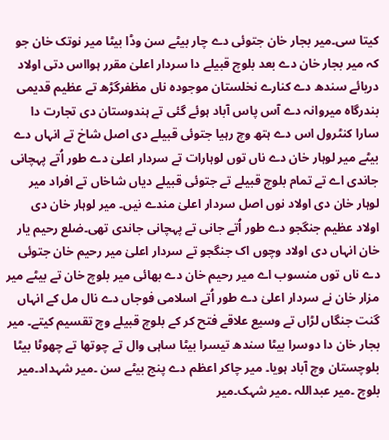کيتا سی۔میر بجار خان جتوئی دے چار بیٹے سن وڈا بیٹا میر نوتک خان جو کہ میر بجار خان دے بعد بلوچ قبیلے دا سردار اعلیٰ مقرر ہوااس دتی اولاد دریائے سندھ دے کنارے نخلستان موجودہ ناں مظفرگڑھ تے عظیم قدیمی بندرگاہ میروانہ دے آس پاس آباد ہوئے گئی تے ہندوستان دی تجارت دا سارا کنٹرول اس دے ہتھ وچ رہیا جتوئی قبیلے دی اصل شاخ تے انہاں دے بیٹے میر لوہار خان دے ناں توں لوہارات تے سردار اعلیٰ دے طور اُتے پہچانی جاندی اے تے تمام بلوچ قبیلے تے جتوئی قبیلے دیاں شاخاں تے افراد میر لوہار خان دی اولاد نوں اصل سردار اعلیٰ مندے نيں۔ میر لوہار خان دی اولاد عظیم جنگجو دے طور اُتے جانی تے پہچانی جاندی تھی۔ضلع رحیم یار خان انہاں دی اولاد وچوں اک جنگجو تے سردار اعلیٰ میر رحیم خان جتوئی دے ناں توں منسوب اے میر رحیم خان دے بھائی میر بلوچ خان تے بیٹے میر مزار خان نے سردار اعلیٰ دے طور اُتے اسلامی فوجاں دے نال مل کے انہاں گنت جنگاں لڑاں تے وسیع علاقے فتح کر کے بلوچ قبیلے وچ تقسیم کیتے۔ میر بجار خان دا دوسرا بیٹا سندھ تیسرا بیٹا ساہی وال تے چوتھا تے چھوٹا بیٹا بلوچستان وچ آباد ہويا۔ میر چاکر اعظم دے پنج بیٹے سن ۔میر شہداد۔میر بلوچ ۔میر عبداللہ ۔میر شہک۔میر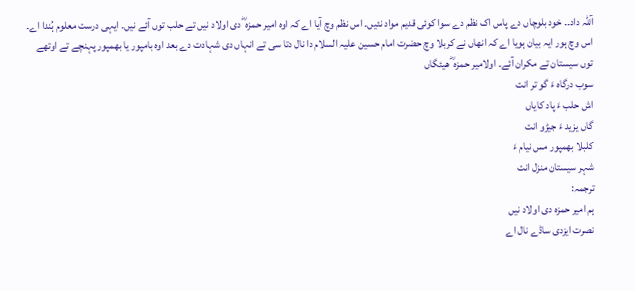آللہ داد۔۔ خود بلوچاں دے پاس اک نظم دے سوا کوئی قدیم مواد نئيں۔ اس نظم وچ آیا اے کہ اوہ امیر حمزہ ؓ دی اولاد نيں تے حلب توں آئے نيں۔ ایہی درست معلوم ہُندا اے۔ اس وچ ہور ایہ بیان ہويا اے کہ انھاں نے کربلا وچ حضرت امام حسین علیہ السلام دا نال دتا سی تے انہاں دی شہادت دے بعد اوہ بامپور یا بھمپور پہنچے تے اوتھے توں سیستان تے مکران آئے۔ اولامیر حمزہ ؓ ھیئگاں
سوب درگاہ ءَ گو تر انت
اش حلب ءَ پاد کایاں
گاں یزید ءَ جیڑو انت
کلبلا بھمپور مس نیام ءَ
شہر سیستان منزل انت
ترجمہ:
ہم امیر حمزہ دی اولاد نيں
نصرت ایزدی ساڈے نال اے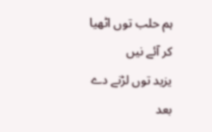ہم حلب توں اٹھیا کر آئے نيں
یزید توں لڑنے دے بعد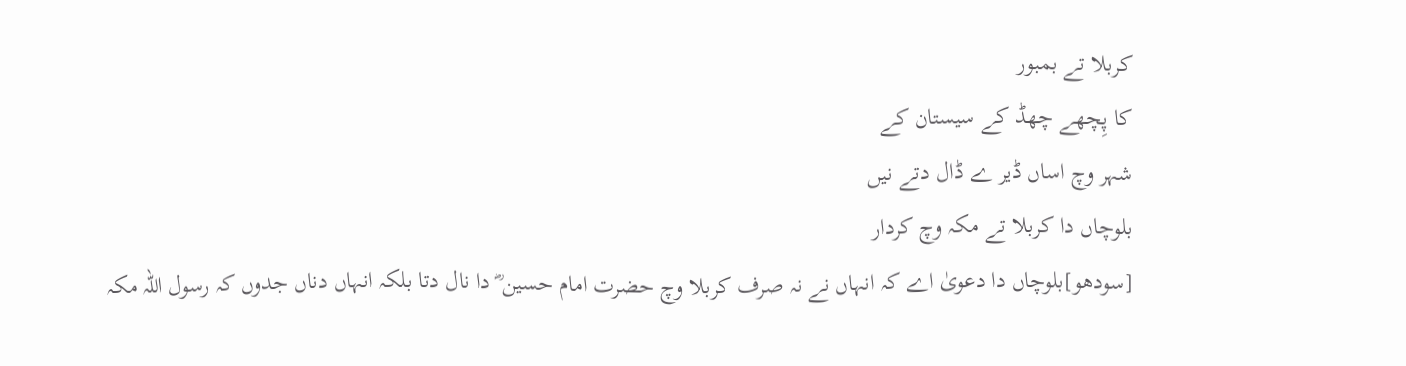کربلا تے بمبور
کا پِچھے چھڈ کے سیستان کے
شہر وچ اساں ڈیر ے ڈال دتے نيں
بلوچاں دا کربلا تے مکہ وچ کردار
[سودھو]بلوچاں دا دعویٰ اے کہ انہاں نے نہ صرف کربلا وچ حضرت امام حسین ؓ دا نال دتا بلکہ انہاں دناں جدوں کہ رسول اللہ مکہ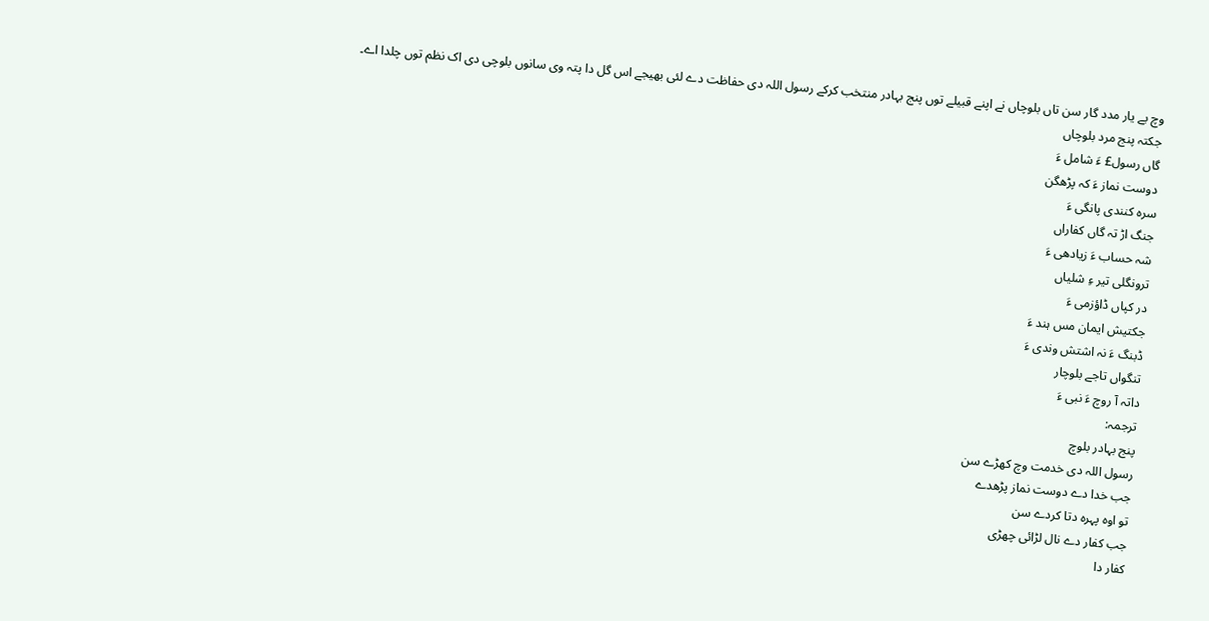وچ بے یار مدد گار سن تاں بلوچاں نے اپنے قبیلے توں پنج بہادر منتخب کرکے رسول اللہ دی حفاظت دے لئی بھیجے اس گل دا پتہ وی سانوں بلوچی دی اک نظم توں چلدا اے۔
جکتہ پنج مرد بلوچاں
گاں رسول£ ءَ شامل ءَ
دوست نماز ءَ کہ پڑھگن
سرہ کنندی پانگی ءَ
جنگ اڑ تہ گاں کفاراں
شہ حساب ءَ زیادھی ءَ
ترونگلی تیر ءِ شلیاں
در کپاں ڈاؤزمی ءَ
جکتیش ایمان مس ہند ءَ
ڈبنگ ءَ نہ اشتش وندی ءَ
تنگواں تاجے بلوچار
داتہ آ روچ ءَ نبی ءَ
ترجمہ:
پنج بہادر بلوچ
رسول اللہ دی خدمت وچ کھڑے سن
جب خدا دے دوست نماز پڑھدے
تو اوہ پہرہ دتا کردے سن
جب کفار دے نال لڑائی چھڑی
کفار دا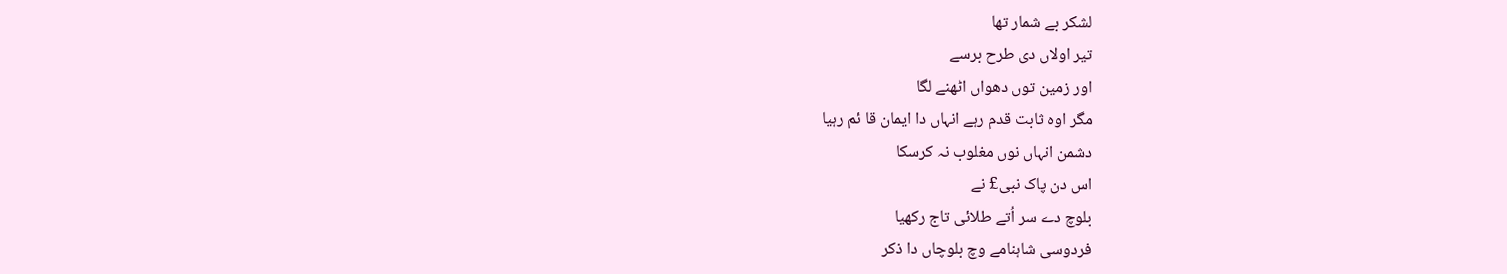لشکر بے شمار تھا
تیر اولاں دی طرح برسے
اور زمین توں دھواں اٹھنے لگا
مگر اوہ ثابت قدم رہے انہاں دا ایمان قا ئم رہیا
دشمن انہاں نوں مغلوب نہ کرسکا
اس دن پاک نبی£ نے
بلوچ دے سر اُتے طلائی تاج رکھیا
فردوسی شاہنامے وچ بلوچاں دا ذکر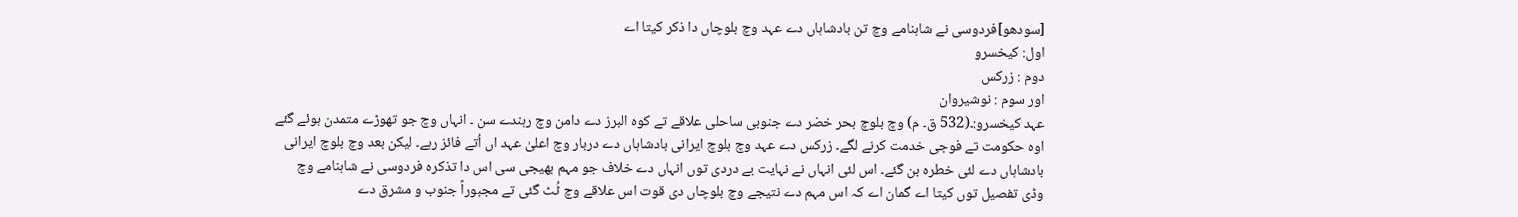[سودھو]فردوسی نے شاہنامے وچ تن بادشاہاں دے عہد وچ بلوچاں دا ذکر کيتا اے
اول: کیخسرو
دوم : زرکس
اور سوم : نوشیروان
عہد کیخسرو:۔(532 ق۔ م) وچ بلوچ بحر خضر دے جنوبی ساحلی علاقے تے کوہ البرز دے دامن وچ رہندے سن ۔ انہاں وچ جو تھوڑے متمدن ہوئے گئے اوہ حکومت تے فوجی خدمت کرنے لگے۔ زرکس دے عہد وچ بلوچ ایرانی بادشاہاں دے دربار وچ اعلیٰ عہد اں اُتے فائز رہے۔ لیکن بعد وچ بلوچ ایرانی بادشاہاں دے لئی خطرہ بن گئے۔ اس لئی انہاں نے نہایت بے دردی توں انہاں دے خلاف جو مہم بھیجی سی اس دا تذکرہ فردوسی نے شاہنامے وچ وڈی تفصیل توں کيتا اے گمان اے کہ اس مہم دے نتیجے وچ بلوچاں دی قوت اس علاقے وچ ٹُٹ گئی تے مجبوراً جنوب و مشرق دے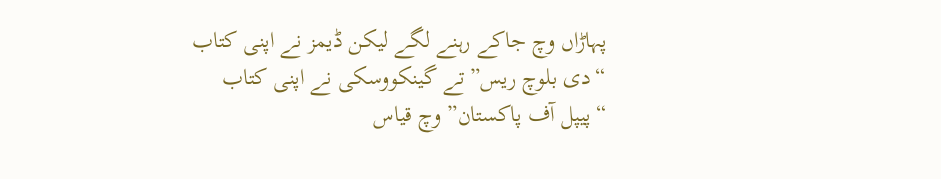پہاڑاں وچ جاکے رہنے لگے لیکن ڈیمز نے اپنی کتاب “دی بلوچ ریس” تے گینکووسکی نے اپنی کتاب “پیپل آف پاکستان” وچ قیاس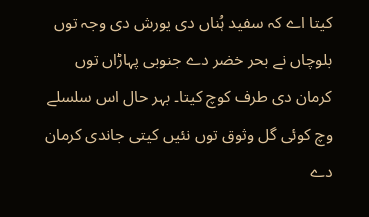کيتا اے کہ سفید ہُناں دی یورش دی وجہ توں بلوچاں نے بحر خضر دے جنوبی پہاڑاں توں کرمان دی طرف کوچ کيتا۔ بہر حال اس سلسلے وچ کوئی گل وثوق توں نئيں کيتی جاندی کرمان دے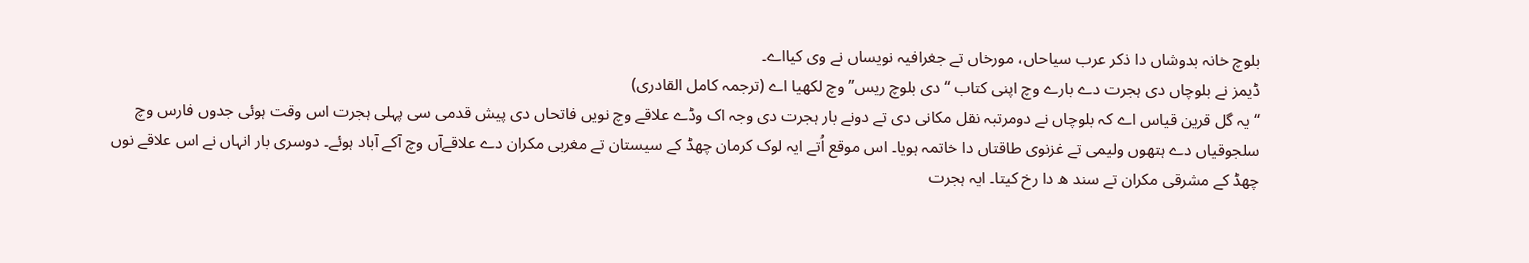بلوچ خانہ بدوشاں دا ذکر عرب سیاحاں، مورخاں تے جغرافیہ نویساں نے وی کیااے۔
ڈیمز نے بلوچاں دی ہجرت دے بارے وچ اپنی کتاب “دی بلوچ ریس” وچ لکھیا اے (ترجمہ کامل القادری)
“یہ گل قرین قیاس اے کہ بلوچاں نے دومرتبہ نقل مکانی دی تے دونے بار ہجرت دی وجہ اک وڈے علاقے وچ نويں فاتحاں دی پیش قدمی سی پہلی ہجرت اس وقت ہوئی جدوں فارس وچ سلجوقیاں دے ہتھوں ولیمی تے غزنوی طاقتاں دا خاتمہ ہويا۔ اس موقع اُتے ایہ لوک کرمان چھڈ کے سیستان تے مغربی مکران دے علاقےآں وچ آکے آباد ہوئے۔ دوسری بار انہاں نے اس علاقے نوں چھڈ کے مشرقی مکران تے سند ھ دا رخ کيتا۔ ایہ ہجرت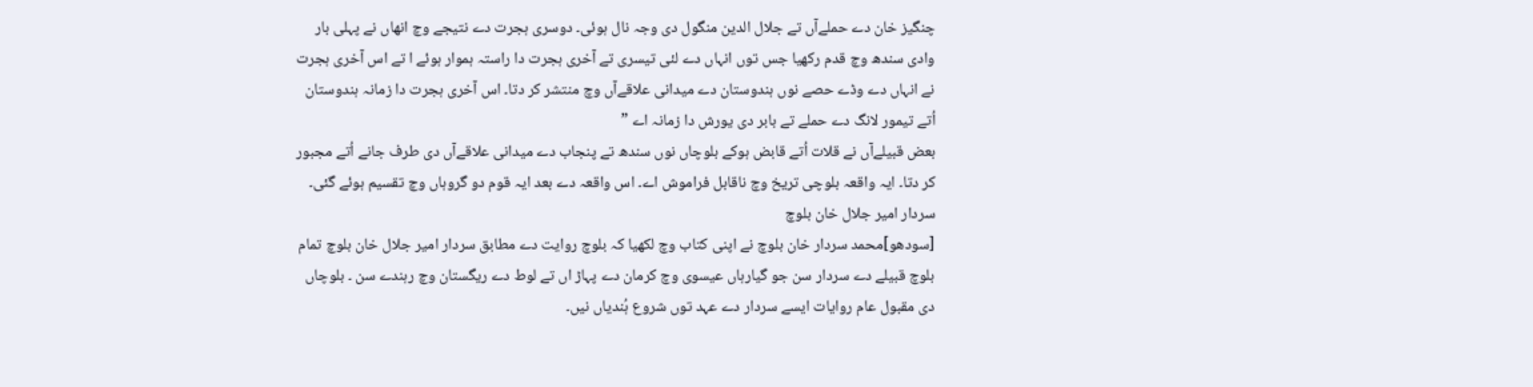چنگیز خان دے حملےآں تے جلال الدین منگول دی وجہ نال ہوئی۔ دوسری ہجرت دے نتیجے وچ انھاں نے پہلی بار وادی سندھ وچ قدم رکھیا جس توں انہاں دے لئی تیسری تے آخری ہجرت دا راستہ ہموار ہوئے ا تے اس آخری ہجرت نے انہاں دے وڈے حصے نوں ہندوستان دے میدانی علاقےآں وچ منتشر کر دتا۔ اس آخری ہجرت دا زمانہ ہندوستان اُتے تیمور لانگ دے حملے تے بابر دی یورش دا زمانہ اے ”
بعض قبیلےآں نے قلات اُتے قابض ہوکے بلوچاں نوں سندھ تے پنجاب دے میدانی علاقےآں دی طرف جانے اُتے مجبور کر دتا۔ ایہ واقعہ بلوچی تریخ وچ ناقابل فراموش اے۔ اس واقعہ دے بعد ایہ قوم دو گروہاں وچ تقسیم ہوئے گئی۔
سردار امیر جلال خان بلوچ
[سودھو]محمد سردار خان بلوچ نے اپنی کتاب وچ لکھیا کہ بلوچ روایت دے مطابق سردار امیر جلال خان بلوچ تمام بلوچ قبیلے دے سردار سن جو گیارہاں عیسوی وچ کرمان دے پہاڑ اں تے لوط دے ریگستان وچ رہندے سن ۔ بلوچاں دی مقبول عام روایات ايسے سردار دے عہد توں شروع ہُندیاں نيں۔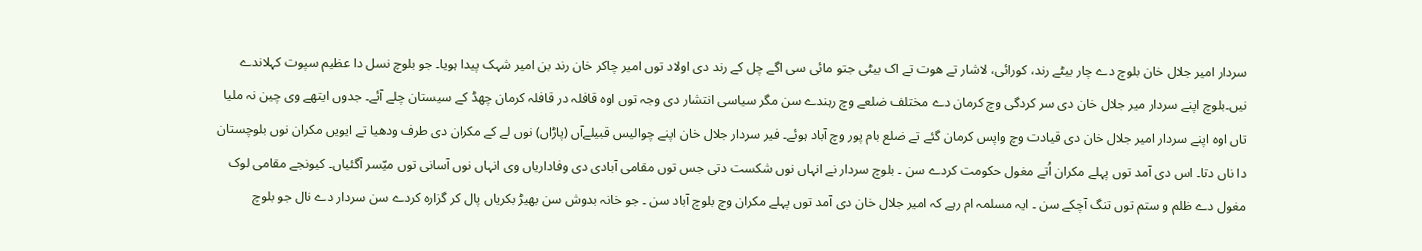سردار امیر جلال خان بلوچ دے چار بیٹے رند، کورائی، لاشار تے ھوت تے اک بیٹی جتو مائی سی اگے چل کے رند دی اولاد توں امیر چاکر خان رند بن امیر شہک پیدا ہويا۔ جو بلوچ نسل دا عظیم سپوت کہلاندے نيں۔بلوچ اپنے سردار میر جلال خان دی سر کردگی وچ کرمان دے مختلف ضلعے وچ رہندے سن مگر سیاسی انتشار دی وجہ توں اوہ قافلہ در قافلہ کرمان چھڈ کے سیستان چلے آئے۔ جدوں ایتھے وی چین نہ ملیا تاں اوہ اپنے سردار امیر جلال خان دی قیادت وچ واپس کرمان گئے تے ضلع بام پور وچ آباد ہوئے۔ فیر سردار جلال خان اپنے چوالیس قبیلےآں (پاڑاں) نوں لے کے مکران دی طرف ودھیا تے ایويں مکران نوں بلوچستان دا ناں دتا۔ اس دی آمد توں پہلے مکران اُتے مغول حکومت کردے سن ۔ بلوچ سردار نے انہاں نوں شکست دتی جس توں مقامی آبادی دی وفاداریاں وی انہاں نوں آسانی توں میّسر آگئياں۔ کیونجے مقامی لوک مغول دے ظلم و ستم توں تنگ آچکے سن ۔ ایہ مسلمہ ام رہے کہ امیر جلال خان دی آمد توں پہلے مکران وچ بلوچ آباد سن ۔ جو خانہ بدوش سن بھیڑ بکریاں پال کر گزارہ کردے سن سردار دے نال جو بلوچ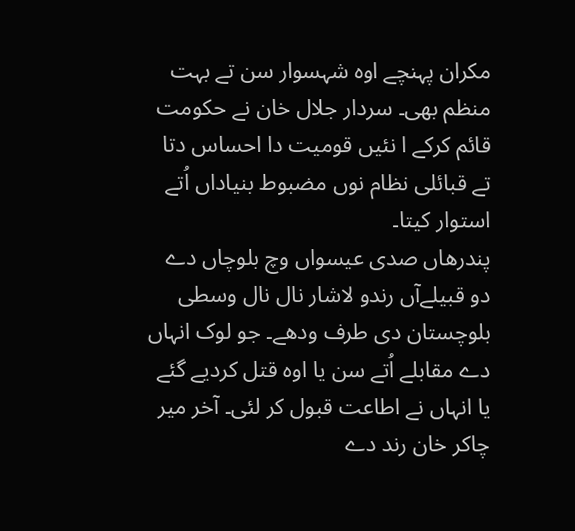مکران پہنچے اوہ شہسوار سن تے بہت منظم بھی۔ سردار جلال خان نے حکومت قائم کرکے ا نئيں قومیت دا احساس دتا تے قبائلی نظام نوں مضبوط بنیاداں اُتے استوار کيتا۔
پندرھاں صدی عیسواں وچ بلوچاں دے دو قبیلےآں رندو لاشار نال نال وسطی بلوچستان دی طرف ودھے۔ جو لوک انہاں دے مقابلے اُتے سن یا اوہ قتل کردیے گئے یا انہاں نے اطاعت قبول کر لئی۔ آخر میر چاکر خان رند دے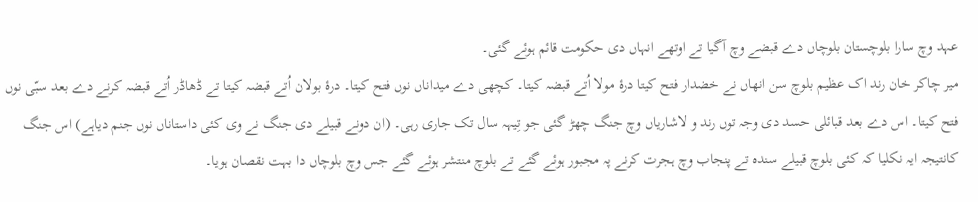عہد وچ سارا بلوچستان بلوچاں دے قبضے وچ آگیا تے اوتھے انہاں دی حکومت قائم ہوئے گئی۔
میر چاکر خان رند اک عظیم بلوچ سن انھاں نے خضدار فتح کيتا درۂ مولا اُتے قبضہ کيتا۔ کچھی دے میداناں نوں فتح کيتا۔ درۂ بولان اُتے قبضہ کيتا تے ڈھاڈر اُتے قبضہ کرنے دے بعد سبّی نوں فتح کيتا۔ اس دے بعد قبائلی حسد دی وجہ توں رند و لاشاریاں وچ جنگ چھڑ گئی جو تِیہہ سال تک جاری رہی۔ (ان دونے قبیلے دی جنگ نے وی کئی داستاناں نوں جنم دیاہے) اس جنگ کانتیجہ ایہ نکلیا کہ کئی بلوچ قبیلے سندہ تے پنجاب وچ ہجرت کرنے پہ مجبور ہوئے گئے تے بلوچ منتشر ہوئے گئے جس وچ بلوچاں دا بہت نقصان ہويا۔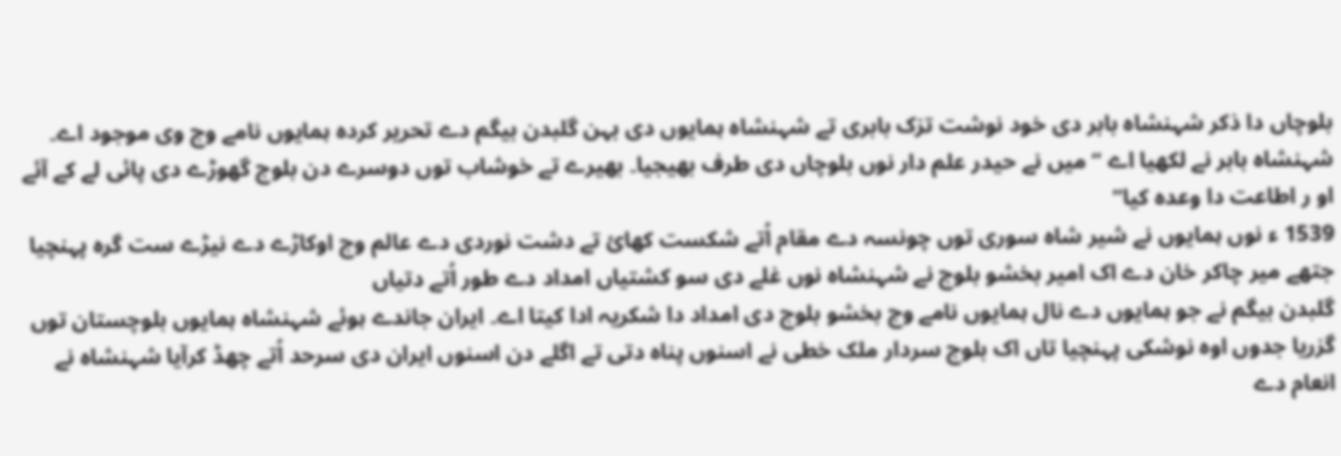بلوچاں دا ذکر شہنشاہ بابر دی خود نوشت تزک بابری تے شہنشاہ ہمایوں دی بہن گلبدن بیگم دے تحریر کردہ ہمایوں نامے وچ وی موجود اے۔
شہنشاہ بابر نے لکھیا اے “ميں نے حیدر علم دار نوں بلوچاں دی طرف بھیجیا۔ بھیرے تے خوشاب توں دوسرے دن بلوچ گھوڑے دی پائی لے کے آئے او ر اطاعت دا وعدہ کیا”
1539 ء نوں ہمایوں نے شیر شاہ سوری توں چونسہ دے مقام اُتے شکست کھائ تے دشت نوردی دے عالم وچ اوکاڑے دے نیڑے ست گرہ پہنچیا جتھے میر چاکر خان دے اک امیر بخشو بلوچ نے شہنشاہ نوں غلے دی سو کشتیاں امداد دے طور اُتے دتیاں
گلبدن بیگم نے جو ہمایوں دے نال ہمایوں نامے وچ بخشو بلوچ دی امداد دا شکریہ ادا کيتا اے۔ ایران جاندے ہوئے شہنشاہ ہمایوں بلوچستان توں گزریا جدوں اوہ نوشکی پہنچیا تاں اک بلوچ سردار ملک خطی نے اسنوں پناہ دتی تے اگلے دن اسنوں ایران دی سرحد اُتے چھڈ کرآیا شہنشاہ نے انعام دے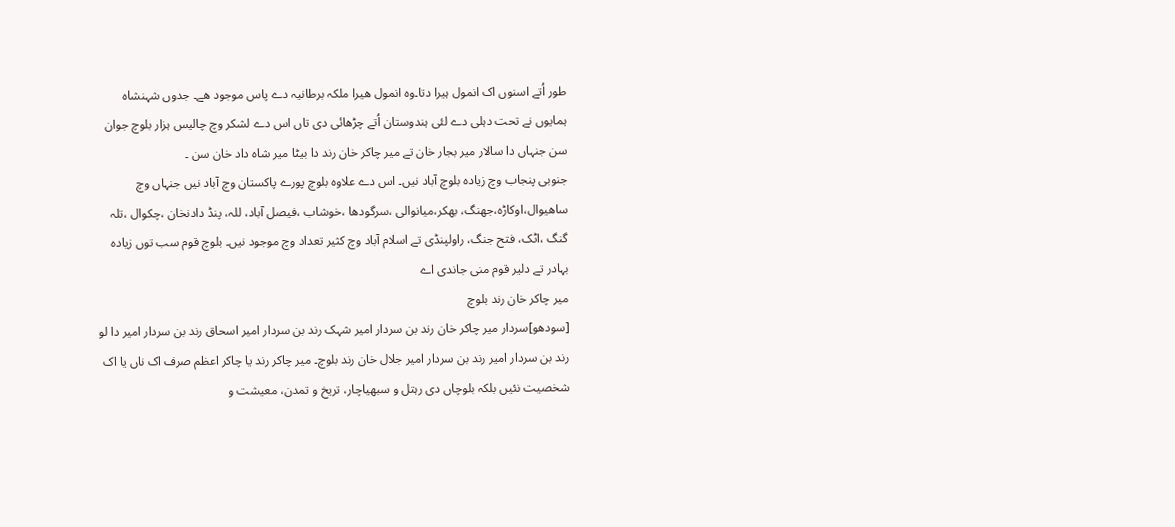طور اُتے اسنوں اک انمول ہیرا دتا۔وہ انمول ھیرا ملکہ برطانیہ دے پاس موجود ھے۔ جدوں شہنشاہ ہمایوں نے تحت دہلی دے لئی ہندوستان اُتے چڑھائی دی تاں اس دے لشکر وچ چالیس ہزار بلوچ جوان سن جنہاں دا سالار میر بجار خان تے میر چاکر خان رند دا بیٹا میر شاہ داد خان سن ۔
جنوبی پنجاب وچ زیادہ بلوچ آباد نيں۔ اس دے علاوہ بلوچ پورے پاکستان وچ آباد نيں جنہاں وچ ساھیوال،اوکاڑہ،جھنگ، بھکر،میانوالی ،سرگودها ،خوشاب ،فیصل آباد، للہ، پنڈ دادنخان ،چکوال ،تلہ گنگ ،اٹک، فتح جنگ، راولپنڈی تے اسلام آباد وچ کثیر تعداد وچ موجود نيں۔ بلوچ قوم سب توں زیادہ بہادر تے دلیر قوم منی جاندی اے
میر چاکر خان رند بلوچ
[سودھو]سردار میر چاکر خان رند بن سردار امیر شہک رند بن سردار امیر اسحاق رند بن سردار امیر دا لو رند بن سردار امیر رند بن سردار امیر جلال خان رند بلوچ۔ میر چاکر رند یا چاکر اعظم صرف اک ناں یا اک شخصیت نئيں بلکہ بلوچاں دی رہتل و سبھیاچار، تریخ و تمدن، معیشت و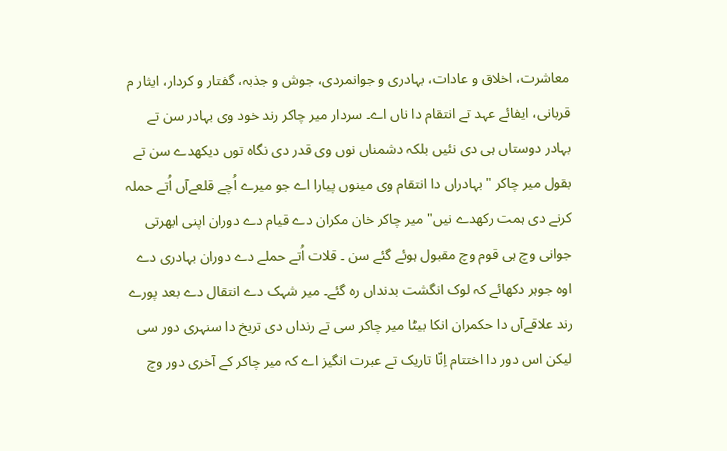معاشرت، اخلاق و عادات، بہادری و جوانمردی، جوش و جذبہ، گفتار و کردار، ایثار م قربانی، ایفائے عہد تے انتقام دا ناں اے۔ سردار میر چاکر رند خود وی بہادر سن تے بہادر دوستاں ہی دی نئيں بلکہ دشمناں نوں وی قدر دی نگاہ توں دیکھدے سن تے بقول میر چاکر "بہادراں دا انتقام وی مینوں پیارا اے جو میرے اُچے قلعےآں اُتے حملہ کرنے دی ہمت رکھدے نيں" میر چاکر خان مکران دے قیام دے دوران اپنی ابھرتی جوانی وچ ہی قوم وچ مقبول ہوئے گئے سن ۔ قلات اُتے حملے دے دوران بہادری دے اوہ جوہر دکھائے کہ لوک انگشت بدنداں رہ گئے۔ میر شہک دے انتقال دے بعد پورے رند علاقےآں دا حکمران انکا بیٹا میر چاکر سی تے رنداں دی تریخ دا سنہری دور سی لیکن اس دور دا اختتام اِنّا تاریک تے عبرت انگیز اے کہ میر چاکر کے آخری دور وچ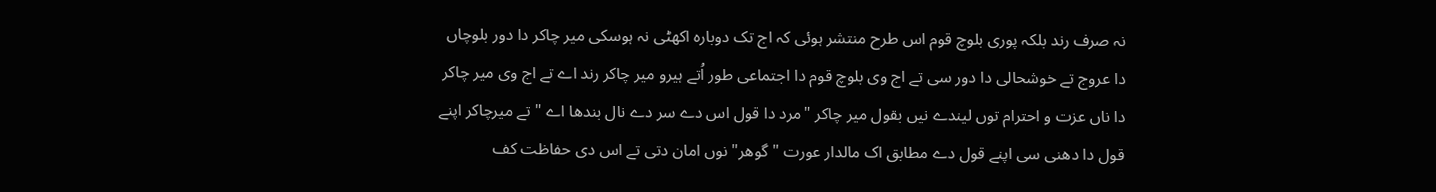نہ صرف رند بلکہ پوری بلوچ قوم اس طرح منتشر ہوئی کہ اج تک دوبارہ اکھٹی نہ ہوسکی میر چاکر دا دور بلوچاں دا عروج تے خوشحالی دا دور سی تے اج وی بلوچ قوم دا اجتماعی طور اُتے ہیرو میر چاکر رند اے تے اج وی میر چاکر دا ناں عزت و احترام توں لیندے نيں بقول میر چاکر "مرد دا قول اس دے سر دے نال بندھا اے " تے میرچاکر اپنے قول دا دھنی سی اپنے قول دے مطابق اک مالدار عورت "گوھر" نوں امان دتی تے اس دی حفاظت کف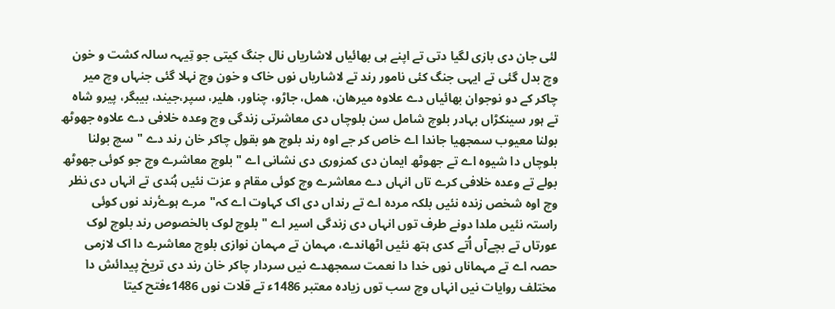لئی جان دی بازی لگیا دتی تے اپنے ہی بھائیاں لاشاریاں نال جنگ کيتی جو تِیہہ سالہ کشت و خون وچ بدل گئی تے ایہی جنگ کئی نامور رند تے لاشاریاں نوں خاک و خون وچ نہلا گئی جنہاں وچ میر چاکر کے دو نوجوان بھائیاں دے علاوہ میرھان، ھمل، جاڑو، چناور، ھلیر، سپر،جیند، بیبگر، پیرو شاہ تے ہور سینکڑاں بہادر بلوچ شامل سن بلوچاں دی معاشرتی زندگی وچ وعدہ خلافی دے علاوہ جھوٹھ بولنا معیوب سمجھیا جاندا اے خاص کر جے اوہ رند بلوچ ھو بقول چاکر خان رند دے "سچ بولنا بلوچاں دا شیوہ اے تے جھوٹھ ایمان دی کمزوری دی نشانی اے " بلوچ معاشرے وچ جو کوئی جھوٹھ بولے تے وعدہ خلافی کرے تاں انہاں دے معاشرے وچ کوئی مقام و عزت نئيں ہُندی تے انہاں دی نظر وچ اوہ شخص زندہ نئيں بلکہ مردہ اے تے رنداں دی اک کہاوت اے کہ"مرے ہوۓرند نوں کوئی راستہ نئيں ملدا دونے طرف توں انہاں دی زندگی اسیر اے " بلوچ لوک بالخصوص رند بلوچ لوک عورتاں تے بچےآں اُتے کدی ہتھ نئيں اٹھاندے، مہمان تے مہمان نوازی بلوچ معاشرے دا اک لازمی حصہ اے تے مہماناں نوں خدا دا نعمت سمجھدے نيں سردار چاکر خان رند دی تریخ پیدائش دا مختلف روایات نيں انہاں وچ سب توں زیادہ معتبر 1486ء تے قلات نوں 1486ءفتح کيتا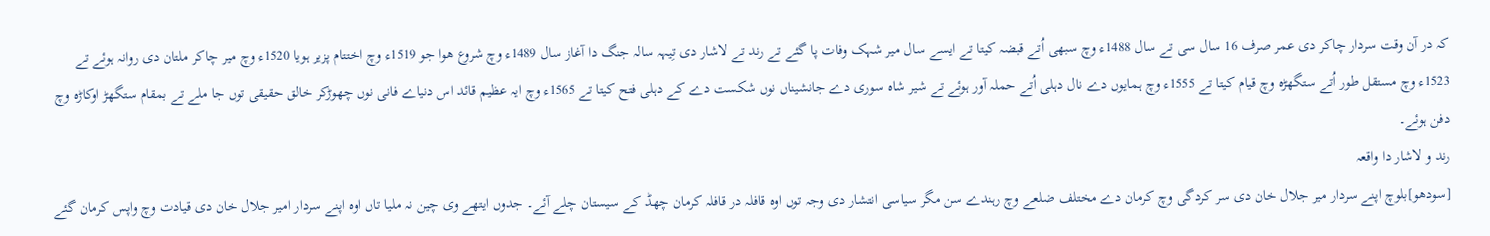کہ در آن وقت سردار چاکر دی عمر صرف 16 سال سی تے سال 1488ء وچ سبھی اُتے قبضہ کيتا تے ايسے سال میر شہک وفات پا گئے تے رند تے لاشار دی تِیہہ سالہ جنگ دا آغاز سال 1489ء وچ شروع ھوا جو 1519ء وچ اختتام پزیر ہويا 1520ء وچ میر چاکر ملتان دی روانہ ہوئے تے 1523ء وچ مستقل طور اُتے ستگھڑہ وچ قیام کيتا تے 1555ء وچ ہمایوں دے نال دہلی اُتے حملہ آور ہوئے تے شیر شاہ سوری دے جانشیناں نوں شکست دے کے دہلی فتح کيتا تے 1565ء وچ ایہ عظیم قائد اس دنیاے فانی نوں چھوڑکر خالق حقیقی توں جا ملے تے بمقام ستگھڑ اوکاڑہ وچ دفن ہوئے۔
رند و لاشار دا واقعہ
[سودھو]بلوچ اپنے سردار میر جلال خان دی سر کردگی وچ کرمان دے مختلف ضلعے وچ رہندے سن مگر سیاسی انتشار دی وجہ توں اوہ قافلہ در قافلہ کرمان چھڈ کے سیستان چلے آئے۔ جدوں ایتھے وی چین نہ ملیا تاں اوہ اپنے سردار امیر جلال خان دی قیادت وچ واپس کرمان گئے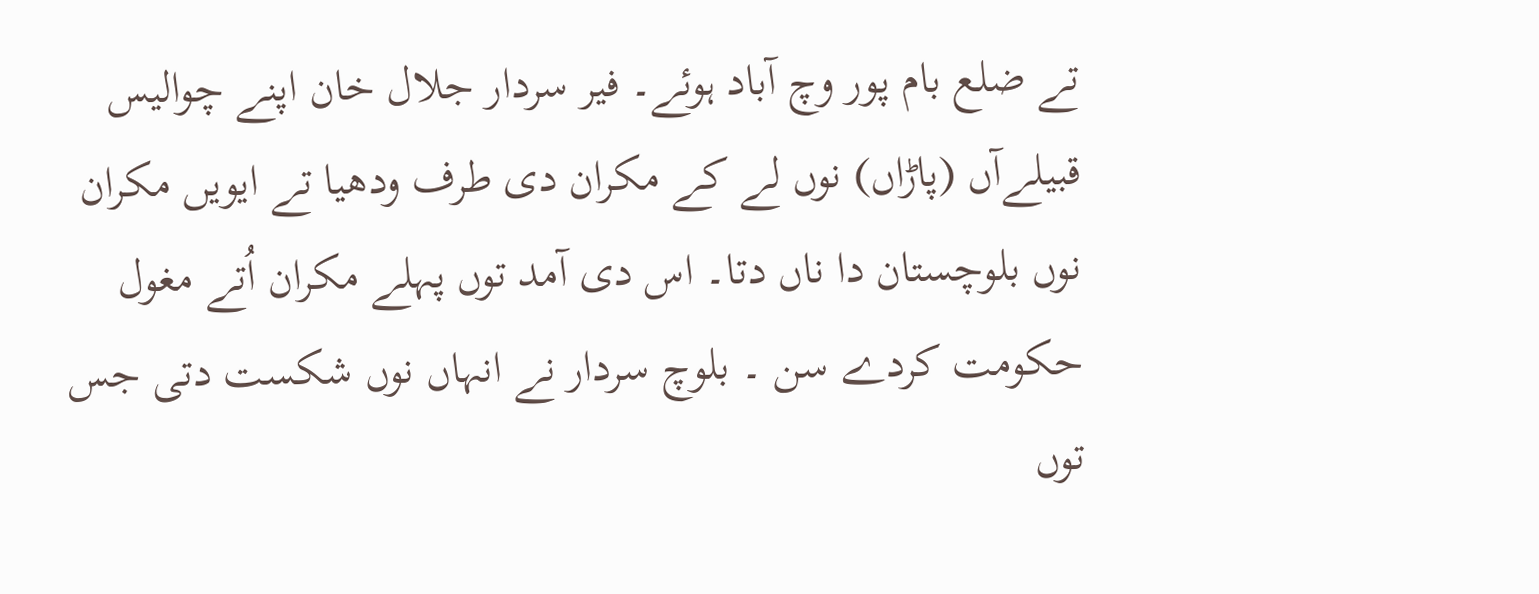تے ضلع بام پور وچ آباد ہوئے۔ فیر سردار جلال خان اپنے چوالیس قبیلےآں (پاڑاں) نوں لے کے مکران دی طرف ودھیا تے ایويں مکران نوں بلوچستان دا ناں دتا۔ اس دی آمد توں پہلے مکران اُتے مغول حکومت کردے سن ۔ بلوچ سردار نے انہاں نوں شکست دتی جس توں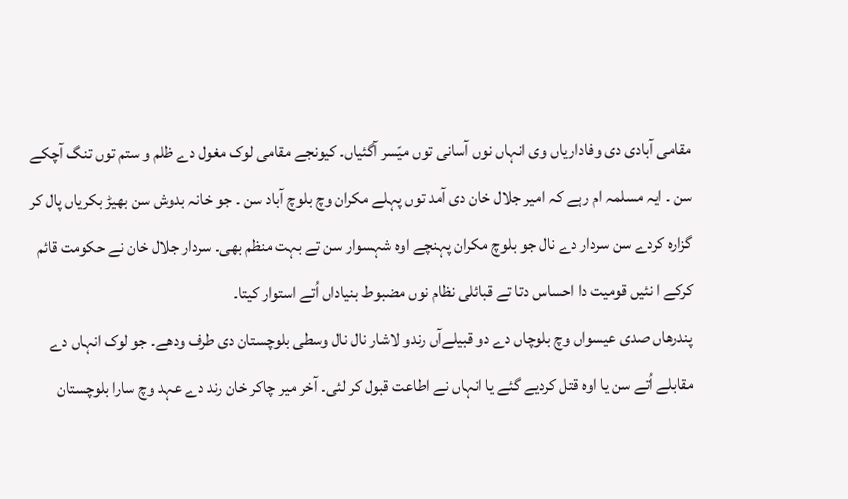مقامی آبادی دی وفاداریاں وی انہاں نوں آسانی توں میّسر آگئياں۔ کیونجے مقامی لوک مغول دے ظلم و ستم توں تنگ آچکے سن ۔ ایہ مسلمہ ام رہے کہ امیر جلال خان دی آمد توں پہلے مکران وچ بلوچ آباد سن ۔ جو خانہ بدوش سن بھیڑ بکریاں پال کر گزارہ کردے سن سردار دے نال جو بلوچ مکران پہنچے اوہ شہسوار سن تے بہت منظم بھی۔ سردار جلال خان نے حکومت قائم کرکے ا نئيں قومیت دا احساس دتا تے قبائلی نظام نوں مضبوط بنیاداں اُتے استوار کيتا۔
پندرھاں صدی عیسواں وچ بلوچاں دے دو قبیلےآں رندو لاشار نال نال وسطی بلوچستان دی طرف ودھے۔ جو لوک انہاں دے مقابلے اُتے سن یا اوہ قتل کردیے گئے یا انہاں نے اطاعت قبول کر لئی۔ آخر میر چاکر خان رند دے عہد وچ سارا بلوچستان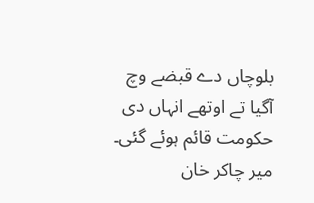بلوچاں دے قبضے وچ آگیا تے اوتھے انہاں دی حکومت قائم ہوئے گئی۔
میر چاکر خان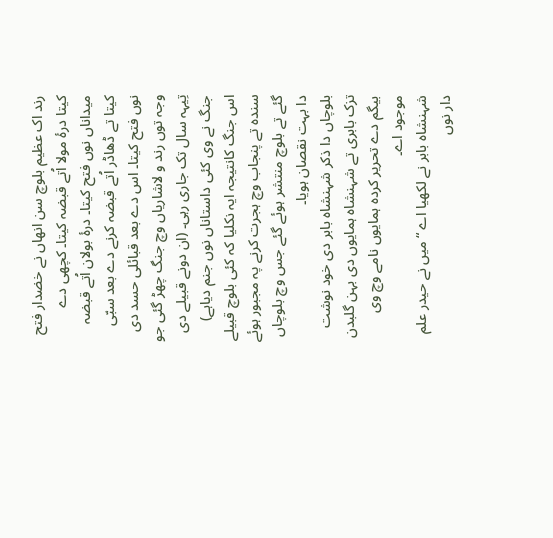رند اک عظیم بلوچ سن انھاں نے خضدار فتح کيتا درۂ مولا اُتے قبضہ کيتا۔ کچھی دے میداناں نوں فتح کيتا۔ درۂ بولان اُتے قبضہ کيتا تے ڈھاڈر اُتے قبضہ کرنے دے بعد سبّی نوں فتح کيتا۔ اس دے بعد قبائلی حسد دی وجہ توں رند و لاشاریاں وچ جنگ چھڑ گئی جو تِیہہ سال تک جاری رہی۔ (ان دونے قبیلے دی جنگ نے وی کئی داستاناں نوں جنم دیاہے) اس جنگ کانتیجہ ایہ نکلیا کہ کئی بلوچ قبیلے سندہ تے پنجاب وچ ہجرت کرنے پہ مجبور ہوئے گئے تے بلوچ منتشر ہوئے گئے جس وچ بلوچاں دا بہت نقصان ہويا۔
بلوچاں دا ذکر شہنشاہ بابر دی خود نوشت تزک بابری تے شہنشاہ ہمایوں دی بہن گلبدن بیگم دے تحریر کردہ ہمایوں نامے وچ وی موجود اے۔
شہنشاہ بابر نے لکھیا اے “ميں نے حیدر علم دار نوں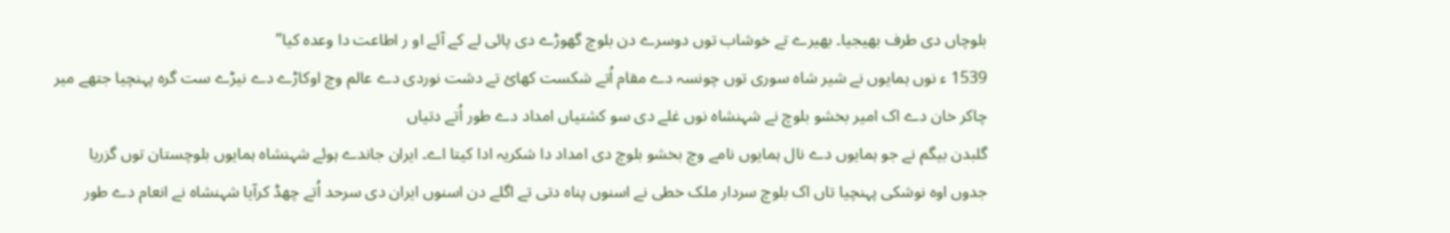بلوچاں دی طرف بھیجیا۔ بھیرے تے خوشاب توں دوسرے دن بلوچ گھوڑے دی پائی لے کے آئے او ر اطاعت دا وعدہ کیا”
1539 ء نوں ہمایوں نے شیر شاہ سوری توں چونسہ دے مقام اُتے شکست کھائ تے دشت نوردی دے عالم وچ اوکاڑے دے نیڑے ست گرہ پہنچیا جتھے میر چاکر خان دے اک امیر بخشو بلوچ نے شہنشاہ نوں غلے دی سو کشتیاں امداد دے طور اُتے دتیاں
گلبدن بیگم نے جو ہمایوں دے نال ہمایوں نامے وچ بخشو بلوچ دی امداد دا شکریہ ادا کيتا اے۔ ایران جاندے ہوئے شہنشاہ ہمایوں بلوچستان توں گزریا جدوں اوہ نوشکی پہنچیا تاں اک بلوچ سردار ملک خطی نے اسنوں پناہ دتی تے اگلے دن اسنوں ایران دی سرحد اُتے چھڈ کرآیا شہنشاہ نے انعام دے طور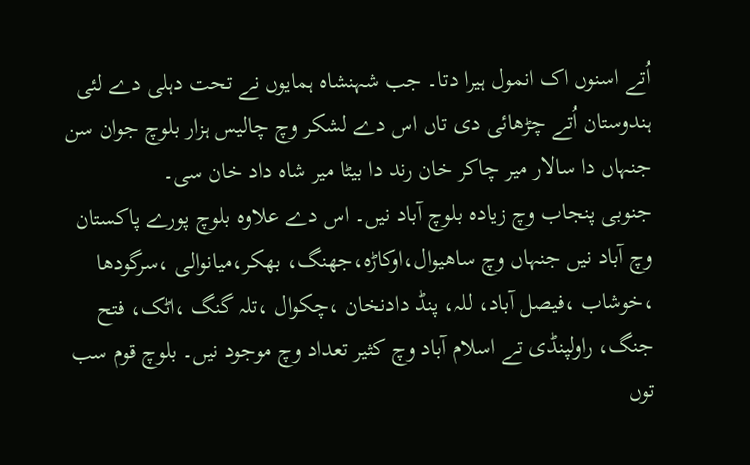اُتے اسنوں اک انمول ہیرا دتا۔ جب شہنشاہ ہمایوں نے تحت دہلی دے لئی ہندوستان اُتے چڑھائی دی تاں اس دے لشکر وچ چالیس ہزار بلوچ جوان سن جنہاں دا سالار میر چاکر خان رند دا بیٹا میر شاہ داد خان سی۔
جنوبی پنجاب وچ زیادہ بلوچ آباد نيں۔ اس دے علاوہ بلوچ پورے پاکستان وچ آباد نيں جنہاں وچ ساھیوال،اوکاڑہ،جھنگ، بھکر،میانوالی ،سرگودها ،خوشاب ،فیصل آباد، للہ، پنڈ دادنخان ،چکوال ،تلہ گنگ ،اٹک، فتح جنگ، راولپنڈی تے اسلام آباد وچ کثیر تعداد وچ موجود نيں۔ بلوچ قوم سب توں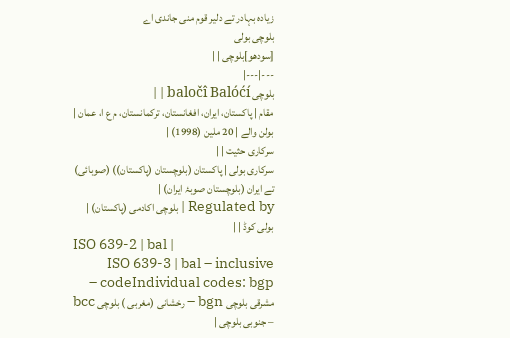زیادہ بہادر تے دلیر قوم منی جاندی اے
بلوچی بولی
[سودھو]بلوچی | |
---|---|
بلوچی baločî Balóćí | |
مقام | پاکستان، ایران، افغانستان، ترکمانستان، م ع ا، عمان |
بولن والے | 20 ملین (1998) |
سرکاری حثیت | |
سرکاری بولی | پاکستان (بلوچستان (پاکستان)) (صوبائی) تے ایران (بلوچستان صوبۂ ایران) |
Regulated by | بلوچی اکادمی (پاکستان) |
بولی کوڈ | |
ISO 639-2 | bal |
ISO 639-3 | bal – inclusive codeIndividual codes: bgp – مشرقی بلوچی bgn – رخشانی (مغربی ) بلوچی bcc – جنوبی بلوچی |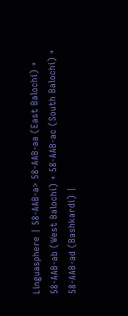Linguasphere | 58-AAB-a> 58-AAB-aa (East Balochi) + 58-AAB-ab (West Balochi) + 58-AAB-ac (South Balochi) + 58-AAB-ad (Bashkardi) |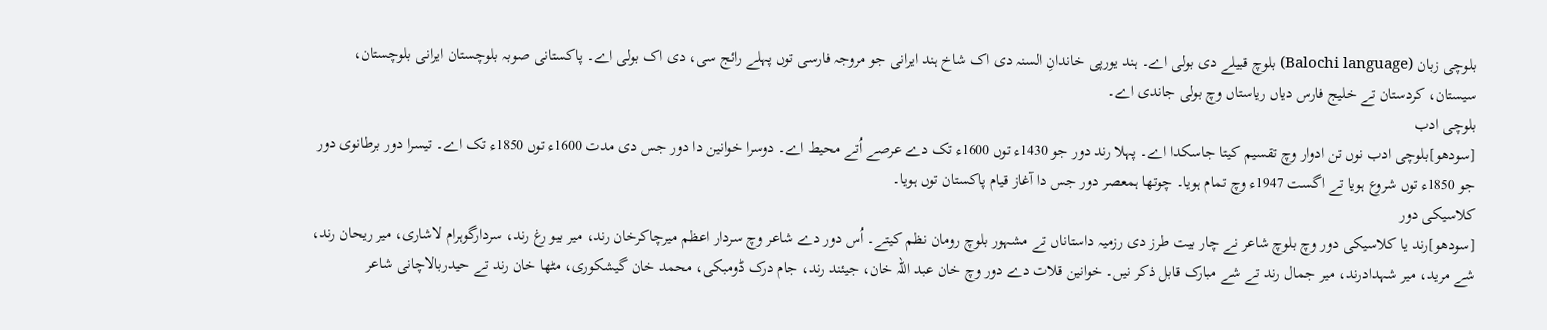بلوچی زبان (Balochi language) بلوچ قبیلے دی بولی اے۔ ہند یورپی خاندانِ السنہ دی اک شاخ ہند ایرانی جو مروجہ فارسی توں پہلے رائج سی، دی اک بولی اے۔ پاکستانی صوبہ بلوچستان ایرانی بلوچستان، سیستان، کردستان تے خلیج فارس دیاں ریاستاں وچ بولی جاندی اے۔
بلوچی ادب
[سودھو]بلوچی ادب نوں تن ادوار وچ تقسیم کيتا جاسکدا اے۔ پہلا رند دور جو 1430ء توں 1600ء تک دے عرصے اُتے محیط اے۔ دوسرا خوانین دا دور جس دی مدت 1600ء توں 1850ء تک اے۔ تیسرا دور برطانوی دور جو 1850ء توں شروع ہويا تے اگست 1947ء وچ تمام ہويا۔ چوتھا ہمعصر دور جس دا آغاز قیام پاکستان توں ہويا۔
کلاسیکی دور
[سودھو]رند یا کلاسیکی دور وچ بلوچ شاعر نے چار بیت طرز دی رزمیہ داستاناں تے مشہور بلوچ رومان نظم کیتے۔ اُس دور دے شاعر وچ سردار اعظم میرچاکرخان رند، میر بیو رغ رند، سردارگوہرام لاشاری، میر ریحان رند، شے مرید، میر شہدادرند، میر جمال رند تے شے مبارک قابل ذکر نيں۔ خوانین قلات دے دور وچ خان عبد اللہ خان، جیئند رند، جام درک ڈومبکی، محمد خان گیشکوری، مٹھا خان رند تے حیدربالاچانی شاعر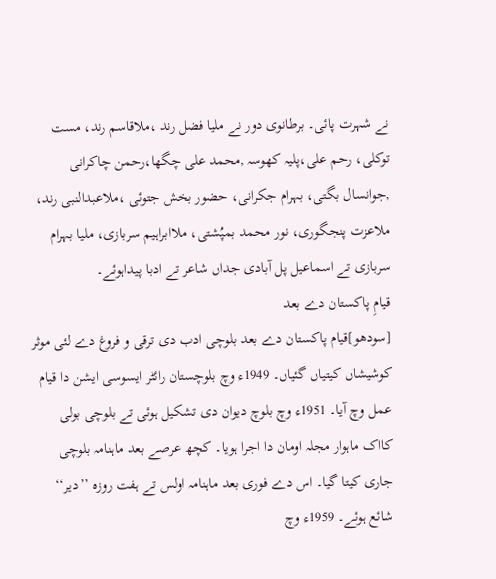نے شہرت پائی۔ برطانوی دور نے ملیا فضل رند ،ملاقاسم رند، مست توکلی، رحم علی،پلیہ کھوسہ ,محمد علی چگھا،رحمن چاکرانی ,جوانسال بگتی، بہرام جکرانی، حضور بخش جتوئی ،ملاعبدالنبی رند، ملاعزت پنجگوری، نور محمد بمپُشتی، ملاابراہیم سربازی، ملیا بہرام سربازی تے اسماعیل پل آبادی جداں شاعر تے ادبا پیداہوئے۔
قیامِ پاکستان دے بعد
[سودھو]قیام پاکستان دے بعد بلوچی ادب دی ترقی و فروغ دے لئی موثر کوشیشاں کيتیاں گئیاں۔ 1949ء وچ بلوچستان رائٹر ایسوسی ایشن دا قیام عمل وچ آیا۔ 1951ء وچ بلوچ دیوان دی تشکیل ہوئی تے بلوچی بولی کااک ماہوار مجلہ اومان دا اجرا ہويا۔ کچھ عرصے بعد ماہنامہ بلوچی جاری کيتا گیا۔ اس دے فوری بعد ماہنامہ اولس تے ہفت روزہ ’’دیر‘‘ شائع ہوئے۔ 1959ء وچ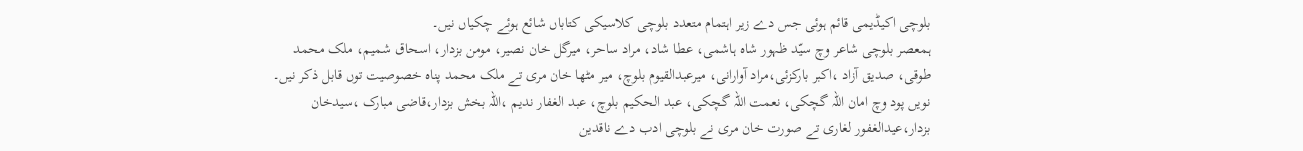بلوچی اکیڈیمی قائم ہوئی جس دے زیر اہتمام متعدد بلوچی کلاسیکی کتاباں شائع ہوئے چکياں نيں۔
ہمعصر بلوچی شاعر وچ سیّد ظہور شاہ ہاشمی، عطا شاد، مراد ساحر، میرگل خان نصیر، مومن بزدار، اسحاق شمیم، ملک محمد طوقی، صدیق آزاد ،اکبر بارکزئی،مراد آوارانی، میرعبدالقیوم بلوچ، میر مٹھا خان مری تے ملک محمد پناہ خصوصیت توں قابل ذکر نيں۔ نويں پود وچ امان اللہ گچکی، نعمت اللہ گچکی، عبد الحکیم بلوچ، عبد الغفار ندیم ،اللہ بخش بزدار،قاضى مبارک ،سيدخان بزدار،عيدالغفور لغارى تے صورت خان مری نے بلوچی ادب دے ناقدین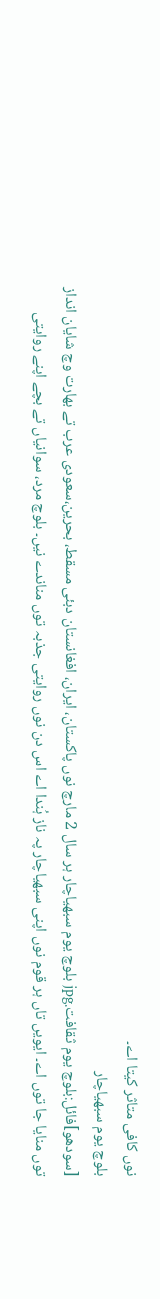نوں کافی متاثر کيتا اے۔
بلوچ یوم سبھیاچار
[سودھو]فائل:بلوچ یوم ثقافت.jpg بلوچ یوم سبھیاچار ہر سال 2 مارچ نوں پاکستان، ایران، افغانستان دبئی مسقط، بحرین،سعودی عرب تے بھارت وچ شایان انداز توں منایا جا توں اے۔ ایويں تاں ہر قوم نوں اپنی سبھیاچار پہ ناز ہُندا اے اس دن نوں روايتی جذبہ توں مناندے نيں۔ بلوچ مرد، سوانیاں تے بچے اپنے روايتی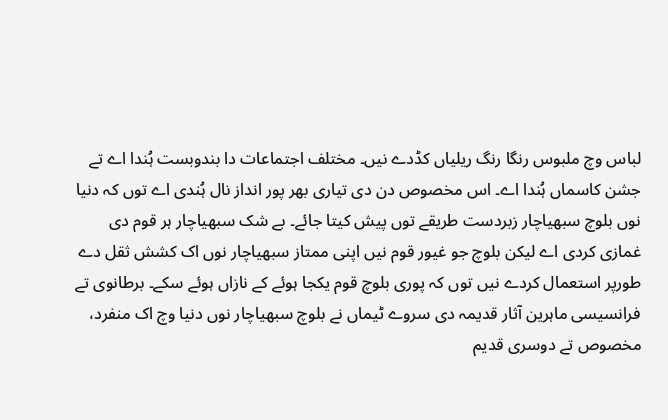لباس وچ ملبوس رنگا رنگ ریلیاں کڈدے نيں۔ مختلف اجتماعات دا بندوبست ہُندا اے تے جشن کاسماں ہُندا اے۔ اس مخصوص دن دی تیاری بھر پور انداز نال ہُندی اے توں کہ دنیا نوں بلوچ سبھیاچار زبردست طریقے توں پیش کيتا جائے۔ بے شک سبھیاچار ہر قوم دی غمازی کردی اے لیکن بلوچ جو غیور قوم نيں اپنی ممتاز سبھیاچار نوں اک کشش ثقل دے طورپر استعمال کردے نيں توں کہ پوری بلوچ قوم یکجا ہوئے کے نازاں ہوئے سکے۔ برطانوی تے فرانسیسی ماہرین آثار قدیمہ دی سروے ٹیماں نے بلوچ سبھیاچار نوں دنیا وچ اک منفرد، مخصوص تے دوسری قدیم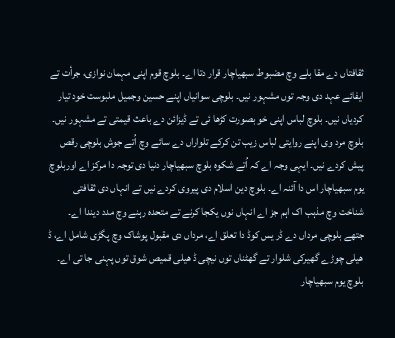ثقافتاں دے مقا بلے وچ مضبوط سبھیاچار قرار دتا اے۔ بلوچ قوم اپنی مہمان نوازی، جرأت تے ایفائے عہد دی وجہ توں مشہور نيں۔ بلوچی سوانیاں اپنے حسین وجمیل ملبوست خود تیار کردیاں نيں۔ بلوچ لباس اپنی خو بصورت کڑھا ئی تے ڈیزائن دے باعث قیمتی تے مشہور نيں۔ بلوچ مرد وی اپنے روايتی لباس زیب تن کرکے تلواراں دے سائے وچ اُتے جوش بلوچی رقص پیش کردے نيں۔ ایہی وجہ اے کہ اُتے شکوہ بلوچ سبھیاچار دنیا دی توجہ دا مرکز اے اوربلوچ یوم سبھیاچار اس دا آئنہ اے۔ بلوچ دین اسلام دی پیروی کردے نيں تے انہاں دی ثقافتی شناخت وچ مذہب اک اہم جز اے انہاں نوں یکجا کرنے تے متحدہ رہنے وچ مدد دیندا اے۔ جتھے بلوچی مرداں دے ڈر یس کوڈ دا تعلق اے، مرداں دی مقبول پوشاک وچ پگڑی شامل اے، ڈ ھیلی چوڑے گھیرکی شلوار تے گھٹناں توں نیچی ڈ ھیلی قمیص شوق توں پہنی جا تی اے۔ بلوچ یوم سبھیاچار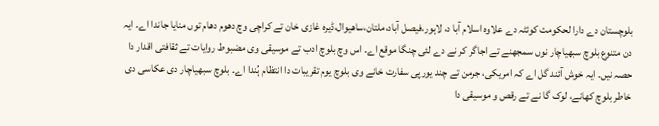بلوچستان دے دارا لحکومت کوئٹہ دے علاوہ اسلام آبا د، لاہور،فیصل آباد،ملتان،ساھیوال،ڈیرہ غازی خان تے کراچی وچ دھوم دھام توں منایا جاندا اے۔ ایہ دن متنوع بلوچ سبھیاچار نوں سمجھنے تے اجاگر کر نے دے لئی چنگا موقع اے۔ اس وچ بلوچ ادب تے موسیقی وی مضبوط روایات تے ثقافتی اقدار دا حصہ نيں۔ ایہ خوش آئند گل اے کہ امریکی، جرمن تے چند یورپی سفارت خانے وی بلوچ یوم تقریبات دا انتظام ہُندا اے۔ بلوچ سبھیاچار دی عکاسی دی خاطر بلوچ کھانے، لوک گا نے تے رقص و موسیقی دا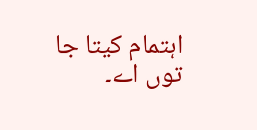اہتمام کيتا جا توں اے۔